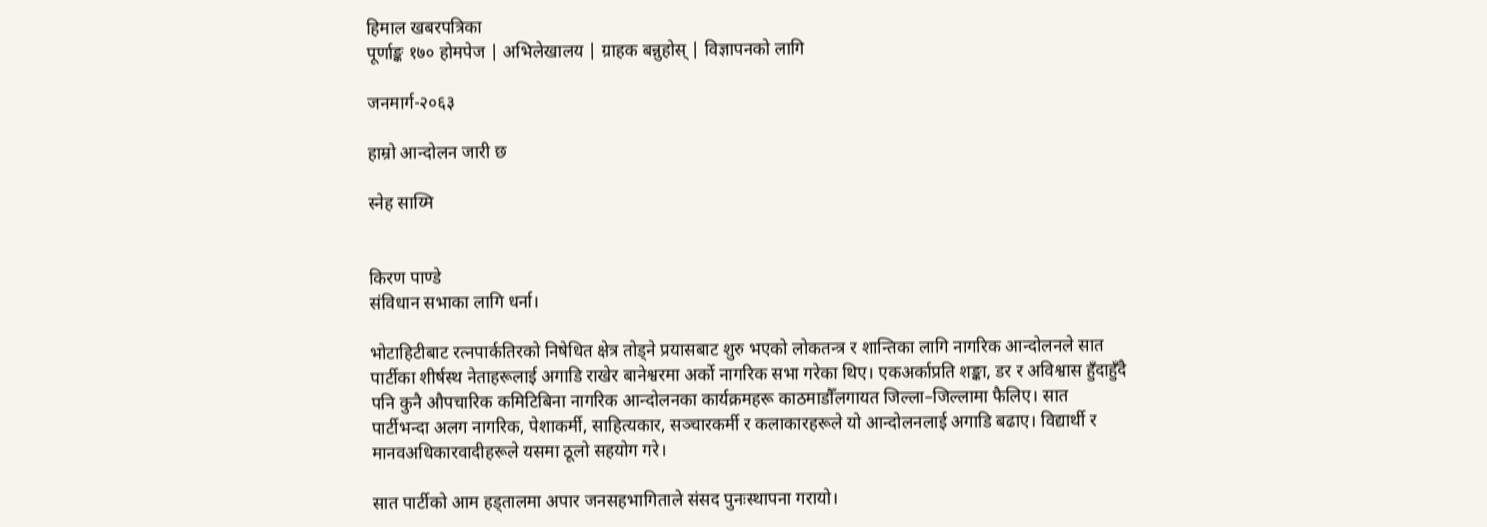हिमाल खबरपत्रिका
पूर्णाङ्क १७० होमपेज | अभिलेखालय | ग्राहक बन्नुहोस् | विज्ञापनको लागि

जनमार्ग-२०६३

हाम्रो आन्दोलन जारी छ

स्नेह साय्मि


किरण पाण्डे
संविधान सभाका लागि धर्ना।

भोटाहिटीबाट रत्नपार्कतिरको निषेधित क्षेत्र तोड्ने प्रयासबाट शुरु भएको लोकतन्त्र र शान्तिका लागि नागरिक आन्दोलनले सात पार्टीका शीर्षस्थ नेताहरूलाई अगाडि राखेर बानेश्वरमा अर्को नागरिक सभा गरेका थिए। एकअर्काप्रति शङ्का, डर र अविश्वास हुँदाहुँदै पनि कुनै औपचारिक कमिटिबिना नागरिक आन्दोलनका कार्यक्रमहरू काठमाडौँलगायत जिल्ला–जिल्लामा फैलिए। सात पार्टीभन्दा अलग नागरिक, पेशाकर्मी, साहित्यकार, सञ्चारकर्मी र कलाकारहरूले यो आन्दोलनलाई अगाडि बढाए। विद्यार्थी र मानवअधिकारवादीहरूले यसमा ठूलो सहयोग गरे।

सात पार्टीको आम हड्तालमा अपार जनसहभागिताले संसद पुनःस्थापना गरायो।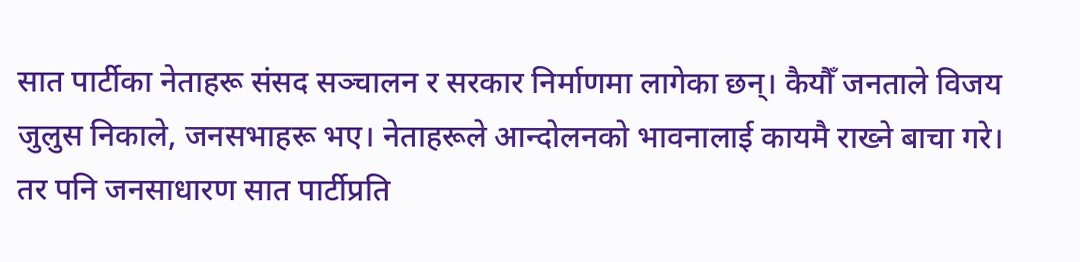सात पार्टीका नेताहरू संसद सञ्चालन र सरकार निर्माणमा लागेका छन्। कैयौँ जनताले विजय जुलुस निकाले, जनसभाहरू भए। नेताहरूले आन्दोलनको भावनालाई कायमै राख्ने बाचा गरे। तर पनि जनसाधारण सात पार्टीप्रति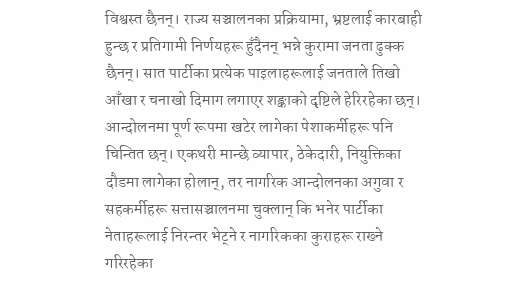विश्वस्त छैनन्। राज्य सञ्चालनका प्रक्रियामा, भ्रष्टलाई कारबाही हुन्छ र प्रतिगामी निर्णयहरू हुँदैनन् भन्ने कुरामा जनता ढुक्क छैनन्। सात पार्टीका प्रत्येक पाइलाहरूलाई जनताले तिखो आँखा र चनाखो दिमाग लगाएर शङ्काको दृष्टिले हेरिरहेका छन्। आन्दोलनमा पूर्ण रूपमा खटेर लागेका पेशाकर्मीहरू पनि चिन्तित छन्। एकथरी मान्छे व्यापार, ठेकेदारी, नियुक्तिका दौडमा लागेका होलान्, तर नागरिक आन्दोलनका अगुवा र सहकर्मीहरू सत्तासञ्चालनमा चुक्लान् कि भनेर पार्टीका नेताहरूलाई निरन्तर भेट्ने र नागरिकका कुराहरू राख्ने गरिरहेका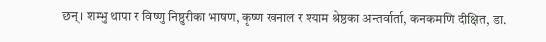छन्। शम्भु थापा र विष्णु निष्ठुरीका भाषण, कृष्ण खनाल र श्याम श्रेष्ठका अन्तर्वार्ता, कनकमणि दीक्षित, डा.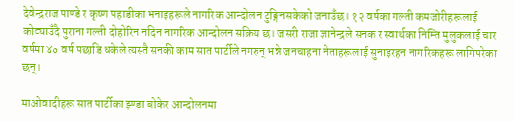देवेन्द्रराज पाण्डे र कृष्ण पहाडीका भनाइहरूले नागरिक आन्दोलन टुङ्गिनसकेको जनाउँछ। १२ वर्षका गल्ती कमजोरीहरूलाई कोट्याउँदै पुराना गल्ती दोहोरिन नदिन नागरिक आन्दोलन सक्रिय छ। जसरी राजा ज्ञानेन्द्रले सनक र स्वार्थका निम्ति मुलुकलाई चार वर्षमा ४० वर्ष पछाडि धकेले त्यस्तै सनकी काम सात पार्टीले नगरुन् भन्ने जनचाहना नेताहरूलाई सुनाइरहन नागरिकहरू लागिपरेका छन्।

माओवादीहरू सात पार्टीका झ्ण्डा बोकेर आन्दोलनमा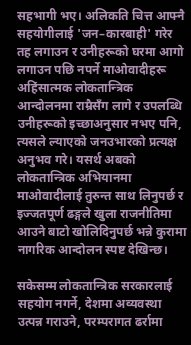सहभागी भए। अलिकति चित्त आफ्नै सहयोगीलाई 'जन–कारबाही' गरेर तह लगाउन र उनीहरूको घरमा आगो लगाउन पछि नपर्ने माओवादीहरू अहिंसात्मक लोकतान्त्रिक आन्दोलनमा राम्रैसँग लागे र उपलब्धि उनीहरूको इच्छाअनुसार नभए पनि, त्यसले ल्याएको जनउभारको प्रत्यक्ष अनुभव गरे। यसर्थ अबको लोकतान्त्रिक अभियानमा माओवादीलाई तुरुन्त साथ लिनुपर्छ र इज्जतपूर्ण ढङ्गले खुला राजनीतिमा आउने बाटो खोलिदिनुपर्छ भन्ने कुरामा नागरिक आन्दोलन स्पष्ट देखिन्छ।

सकेसम्म लोकतान्त्रिक सरकारलाई सहयोग नगर्ने, देशमा अव्यवस्था उत्पन्न गराउने, परम्परागत ढर्रामा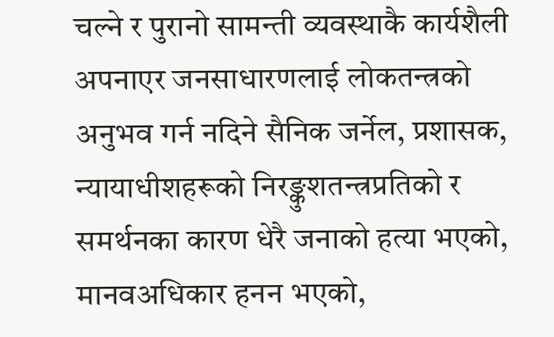चल्ने र पुरानो सामन्ती व्यवस्थाकै कार्यशैली अपनाएर जनसाधारणलाई लोकतन्त्रको अनुभव गर्न नदिने सैनिक जर्नेल, प्रशासक, न्यायाधीशहरूको निरङ्कुशतन्त्रप्रतिको र समर्थनका कारण धेरै जनाको हत्या भएको, मानवअधिकार हनन भएको,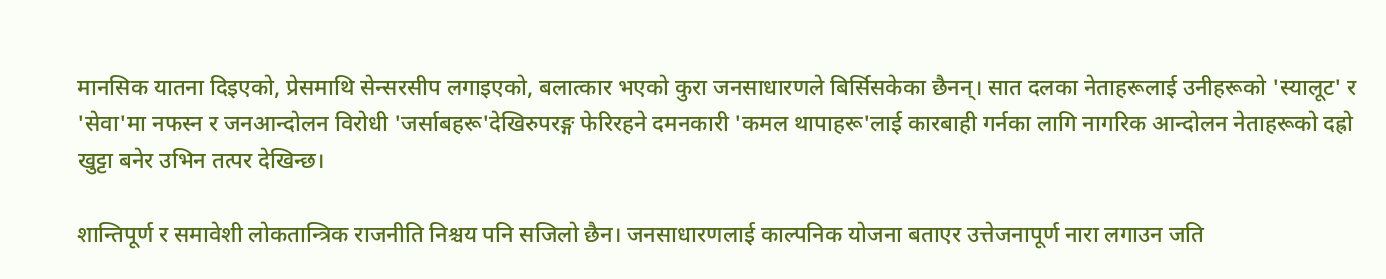मानसिक यातना दिइएको, प्रेसमाथि सेन्सरसीप लगाइएको, बलात्कार भएको कुरा जनसाधारणले बिर्सिसकेका छैनन्। सात दलका नेताहरूलाई उनीहरूको 'स्यालूट' र 'सेवा'मा नफस्न र जनआन्दोलन विरोधी 'जर्साबहरू'देखिरुपरङ्ग फेरिरहने दमनकारी 'कमल थापाहरू'लाई कारबाही गर्नका लागि नागरिक आन्दोलन नेताहरूको दह्रो खुट्टा बनेर उभिन तत्पर देखिन्छ।

शान्तिपूर्ण र समावेशी लोकतान्त्रिक राजनीति निश्चय पनि सजिलो छैन। जनसाधारणलाई काल्पनिक योजना बताएर उत्तेजनापूर्ण नारा लगाउन जति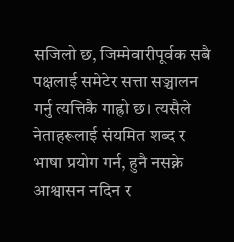सजिलो छ, जिम्मेवारीपूर्वक सबै पक्षलाई समेटेर सत्ता सञ्चालन गर्नु त्यत्तिकै गाह्रो छ। त्यसैले नेताहरूलाई संयमित शब्द र भाषा प्रयोग गर्न, हुनै नसक्ने आश्वासन नदिन र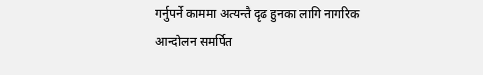गर्नुपर्ने काममा अत्यन्तै दृढ हुनका लागि नागरिक आन्दोलन समर्पित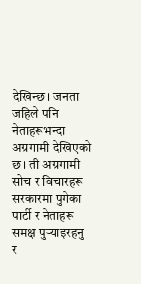देखिन्छ। जनता जहिले पनि नेताहरूभन्दा अग्रगामी देखिएको छ। ती अग्रगामी सोच र विचारहरू सरकारमा पुगेका पार्टी र नेताहरू समक्ष पुर्‍याइरहनु र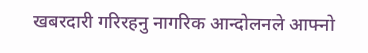खबरदारी गरिरहनु नागरिक आन्दोलनले आफ्नो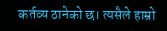कर्तव्य ठानेको छ। त्यसैले हाम्रो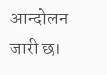आन्दोलन जारी छ।